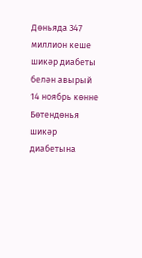Дөньяда 347 миллион кеше шикәр диабеты белән авырый
14 ноябрь көнне Бөтендөнья шикәр диабетына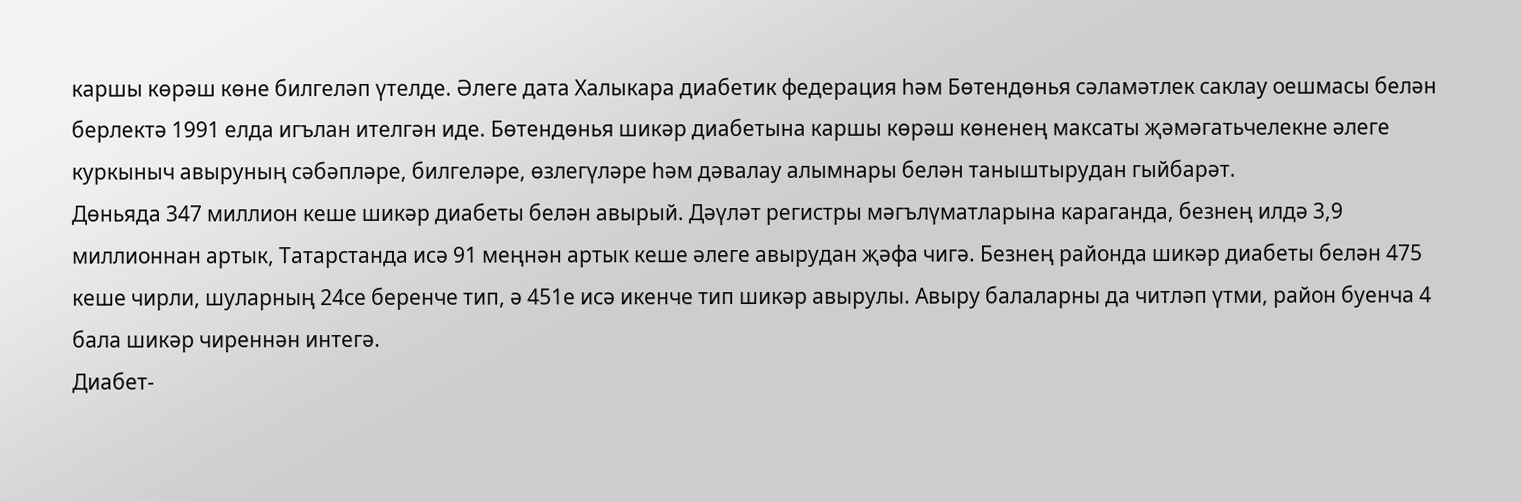каршы көрәш көне билгеләп үтелде. Әлеге дата Халыкара диабетик федерация һәм Бөтендөнья сәламәтлек саклау оешмасы белән берлектә 1991 елда игълан ителгән иде. Бөтендөнья шикәр диабетына каршы көрәш көненең максаты җәмәгатьчелекне әлеге куркыныч авыруның сәбәпләре, билгеләре, өзлегүләре һәм дәвалау алымнары белән таныштырудан гыйбарәт.
Дөньяда 347 миллион кеше шикәр диабеты белән авырый. Дәүләт регистры мәгълүматларына караганда, безнең илдә 3,9 миллионнан артык, Татарстанда исә 91 меңнән артык кеше әлеге авырудан җәфа чигә. Безнең районда шикәр диабеты белән 475 кеше чирли, шуларның 24се беренче тип, ә 451е исә икенче тип шикәр авырулы. Авыру балаларны да читләп үтми, район буенча 4 бала шикәр чиреннән интегә.
Диабет-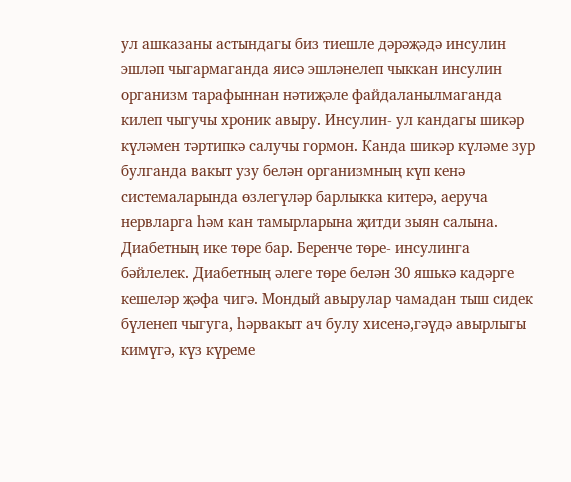ул ашказаны астындагы биз тиешле дәрәҗәдә инсулин эшләп чыгармаганда яисә эшләнелеп чыккан инсулин организм тарафыннан нәтиҗәле файдаланылмаганда килеп чыгучы хроник авыру. Инсулин- ул кандагы шикәр күләмен тәртипкә салучы гормон. Канда шикәр күләме зур булганда вакыт узу белән организмның күп кенә системаларында өзлегүләр барлыкка китерә, аеруча нервларга һәм кан тамырларына җитди зыян салына.
Диабетның ике төре бар. Беренче төре- инсулинга бәйлелек. Диабетның әлеге төре белән 30 яшькә кадәрге кешеләр җәфа чигә. Мондый авырулар чамадан тыш сидек бүленеп чыгуга, һәрвакыт ач булу хисенә,гәүдә авырлыгы кимүгә, күз күреме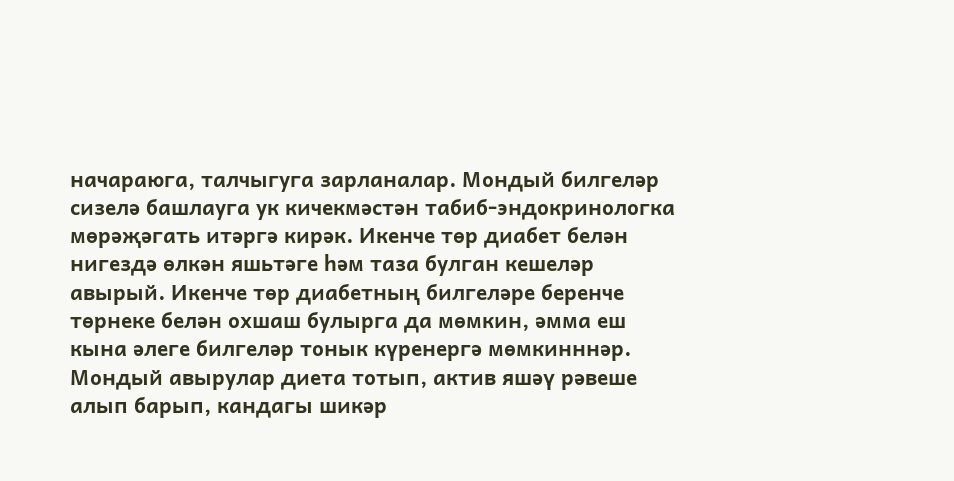начараюга, талчыгуга зарланалар. Мондый билгеләр сизелә башлауга ук кичекмәстән табиб-эндокринологка мөрәҗәгать итәргә кирәк. Икенче төр диабет белән нигездә өлкән яшьтәге һәм таза булган кешеләр авырый. Икенче төр диабетның билгеләре беренче төрнеке белән охшаш булырга да мөмкин, әмма еш кына әлеге билгеләр тонык күренергә мөмкинннәр. Мондый авырулар диета тотып, актив яшәү рәвеше алып барып, кандагы шикәр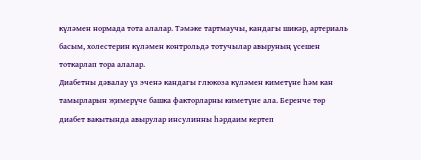күләмен нормада тота алалар. Тәмәке тартмаучы, кандагы шикәр, артериаль басым, холестерин күләмен контрольдә тотучылар авыруның үсешен тоткарлап тора алалар.
Диабетны дәвалау үз эченә кандагы глюкоза күләмен киметүне һәм кан тамырларын җимерүче башка факторларны киметүне ала. Беренче төр диабет вакытында авырулар инсулинны һәрдаим кертеп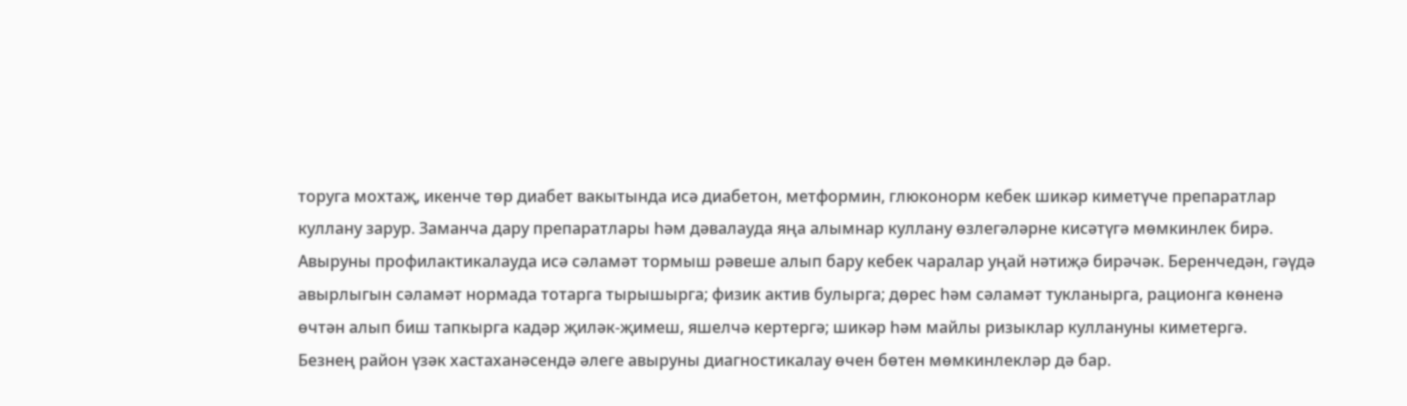торуга мохтаҗ, икенче төр диабет вакытында исә диабетон, метформин, глюконорм кебек шикәр киметүче препаратлар куллану зарур. Заманча дару препаратлары һәм дәвалауда яңа алымнар куллану өзлегәләрне кисәтүгә мөмкинлек бирә. Авыруны профилактикалауда исә сәламәт тормыш рәвеше алып бару кебек чаралар уңай нәтиҗә бирәчәк. Беренчедән, гәүдә авырлыгын сәламәт нормада тотарга тырышырга; физик актив булырга; дөрес һәм сәламәт тукланырга, рационга көненә өчтән алып биш тапкырга кадәр җиләк-җимеш, яшелчә кертергә; шикәр һәм майлы ризыклар куллануны киметергә.
Безнең район үзәк хастаханәсендә әлеге авыруны диагностикалау өчен бөтен мөмкинлекләр дә бар.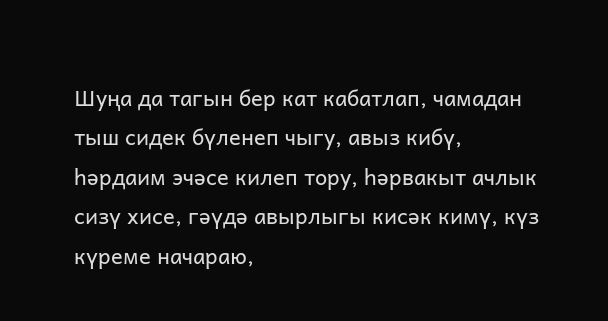Шуңа да тагын бер кат кабатлап, чамадан тыш сидек бүленеп чыгу, авыз кибү, һәрдаим эчәсе килеп тору, һәрвакыт ачлык сизү хисе, гәүдә авырлыгы кисәк кимү, күз күреме начараю,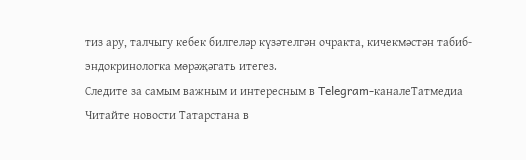тиз ару, талчыгу кебек билгеләр күзәтелгән очракта, кичекмәстән табиб-эндокринологка мөрәҗәгать итегез.
Следите за самым важным и интересным в Telegram-каналеТатмедиа
Читайте новости Татарстана в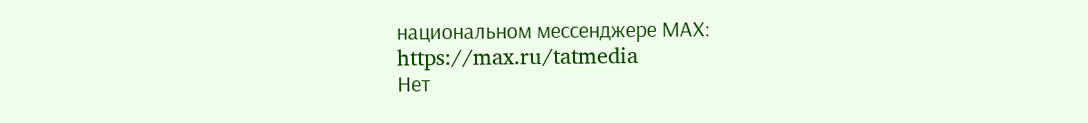национальном мессенджере MАХ: https://max.ru/tatmedia
Нет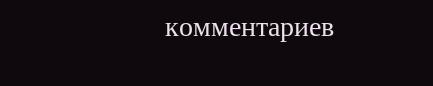комментариев